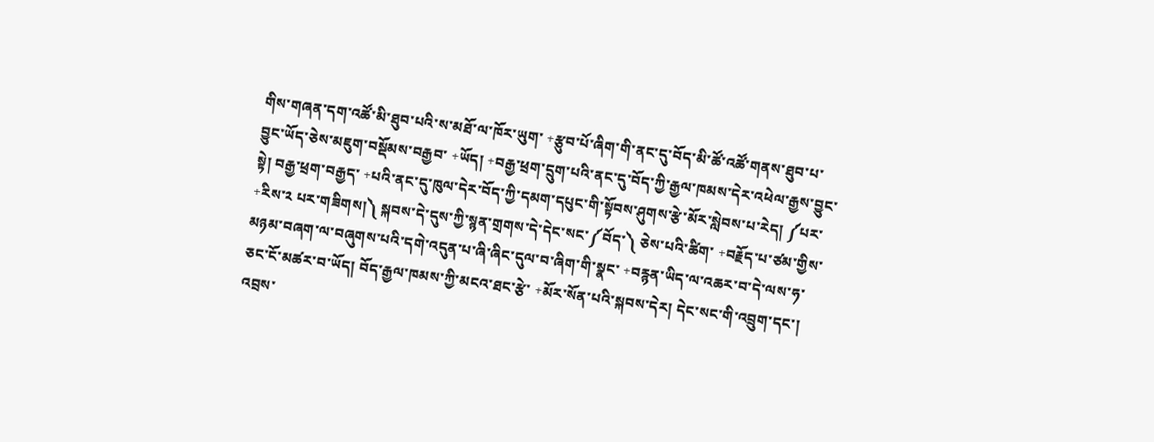གིས་གཞན་དག་འཚོ་མི་ཐུབ་པའི་ས་མཐོ་ལ་ཁོར་ཡུག་ +རྩུབ་པོ་ཞིག་གི་ནང་དུ་བོད་མི་ཚོ་འཚོ་གནས་ཐུབ་པ་བྱུང་ཡོད་ཅེས་མཇུག་བསྡོམས་བརྒྱབ་ +ཡོད། +བརྒྱ་ཕྲག་དྲུག་པའི་ནང་དུ་བོད་ཀྱི་རྒྱལ་ཁམས་དེར་འཕེལ་རྒྱས་བྱུང་སྟེ། བརྒྱ་ཕྲག་བརྒྱད་ +པའི་ནང་དུ་ཁུལ་དེར་བོད་ཀྱི་དམག་དཔུང་གི་སྟོབས་ཤུགས་རྩེ་མོར་སླེབས་པ་རེད། ༼པར་ +རིས་༢ པར་གཟིགས།༽ སྐབས་དེ་དུས་ཀྱི་སྙན་གྲགས་དེ་དེང་སང་༼བོད་༽ ཅེས་པའི་ཚིག་ +བརྗོད་པ་ཙམ་གྱིས་མཉམ་བཞག་ལ་བཞུགས་པའི་དགེ་འདུན་པ་ཞི་ཞིང་དུལ་བ་ཞིག་གི་སྣང་ +བརྙན་ཡིད་ལ་འཆར་བ་དེ་ལས་ཧ་ཅང་ངོ་མཚར་བ་ཡོད། བོད་རྒྱལ་ཁམས་ཀྱི་མངའ་ཐང་རྩེ་ +མོར་སོན་པའི་སྐབས་དེར། དེང་སང་གི་འབྲུག་དང་། འབྲས་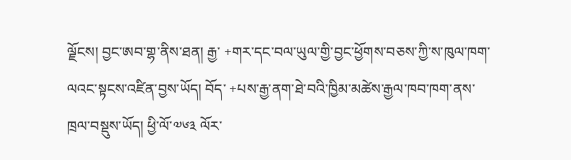ལྗོངས། བྱང་ཨབ་གྷ་ནིས་ཐན། རྒྱ་ +གར་དང་བལ་ཡུལ་གྱི་བྱང་ཕྱོགས་བཅས་ཀྱི་ས་ཁུལ་ཁག་ལའང་སྟངས་འཛིན་བྱས་ཡོད། བོད་ +པས་རྒྱ་ནག་ཐེ་བའི་ཁྱིམ་མཚེས་རྒྱལ་ཁབ་ཁག་ནས་ཁྲལ་བསྡུས་ཡོད། ཕྱི་ལོ་༧༦༣ ལོར་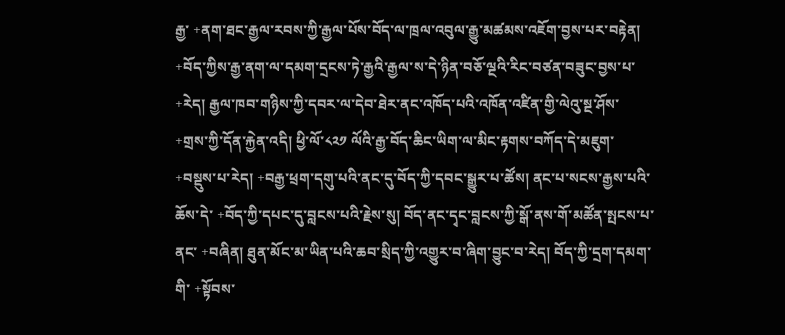རྒྱ་ +ནག་ཐང་རྒྱལ་རབས་ཀྱི་རྒྱལ་པོས་བོད་ལ་ཁྲལ་འབུལ་རྒྱུ་མཚམས་འཇོག་བྱས་པར་བརྟེན། +བོད་ཀྱིས་རྒྱ་ནག་ལ་དམག་དྲངས་ཏེ་རྒྱའི་རྒྱལ་ས་དེ་ཉིན་བཅོ་ལྔའི་རིང་བཙན་བཟུང་བྱས་པ་ +རེད། རྒྱལ་ཁབ་གཉིས་ཀྱི་དབར་ལ་དེབ་ཐེར་ནང་འཁོད་པའི་འཁོན་འཛིན་གྱི་ལེའུ་སྔ་ཤོས་ +གྲས་ཀྱི་དོན་རྐྱེན་འདི། ཕྱི་ལོ་༨༢༡ ལོའི་རྒྱ་བོད་ཆིང་ཡིག་ལ་མིང་རྟགས་བཀོད་དེ་མཇུག་ +བསྡུས་པ་རེད། +བརྒྱ་ཕྲག་དགུ་པའི་ནང་དུ་བོད་ཀྱི་དབང་སྒྱུར་པ་ཚོས། ནང་པ་སངས་རྒྱས་པའི་ཆོས་དེ་ +བོད་ཀྱི་དཔང་དུ་བླངས་པའི་རྗེས་སུ། བོད་ནང་དྭང་བླངས་ཀྱི་སྒོ་ནས་གོ་མཚོན་སྤངས་པ་ནང་ +བཞིན། ཐུན་མོང་མ་ཡིན་པའི་ཆབ་སྲིད་ཀྱི་འགྱུར་བ་ཞིག་བྱུང་བ་རེད། བོད་ཀྱི་དྲག་དམག་གི་ +སྟོབས་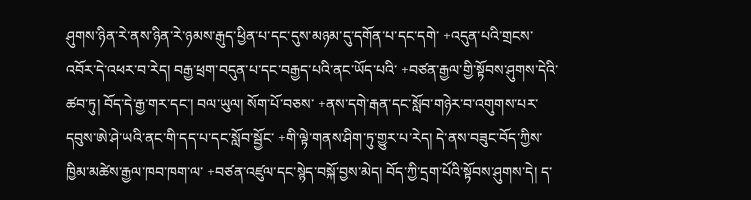ཤུགས་ཉིན་རེ་ནས་ཉིན་རེ་ཉམས་རྒུད་ཕྱིན་པ་དང་དུས་མཉམ་དུ་དགོན་པ་དང་དགེ་ +འདུན་པའི་གྲངས་འབོར་དེ་འཕར་བ་རེད། བརྒྱ་ཕྲག་བདུན་པ་དང་བརྒྱད་པའི་ནང་ཡོད་པའི་ +བཙན་རྒྱལ་གྱི་སྟོབས་ཤུགས་དེའི་ཚབ་ཏུ། བོད་དེ་རྒྱ་གར་དང་། བལ་ཡུལ། སོག་པོ་བཅས་ +ནས་དགེ་རྒན་དང་སློབ་གཉེར་བ་འགུགས་པར་དབུས་ཨེ་ཤེ་ཡའི་ནང་གི་དད་པ་དང་སློབ་སྦྱོང་ +གི་ལྟེ་གནས་ཤིག་ཏུ་གྱུར་པ་རེད། དེ་ནས་བཟུང་བོད་ཀྱིས་ཁྱིམ་མཚེས་རྒྱལ་ཁབ་ཁག་ལ་ +བཙན་འཛུལ་དང་སྙེད་བསྐོ་བྱས་མེད། བོད་ཀྱི་དྲག་པོའི་སྟོབས་ཤུགས་དེ། ད་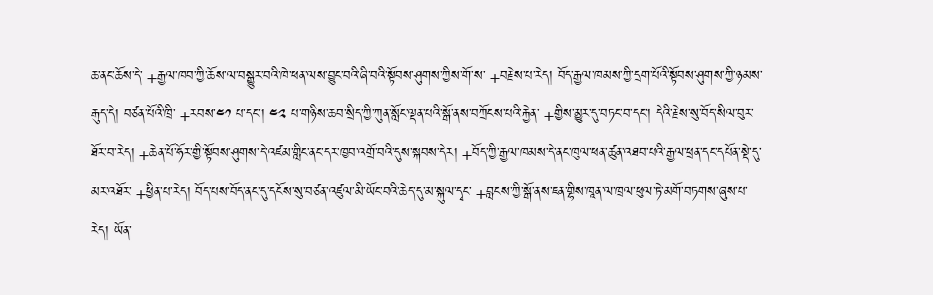ཆ་ནང་ཆོས་དེ་ +རྒྱལ་ཁབ་ཀྱི་ཆོས་ལ་བསྒྱུར་བའི་ཁེ་ཕན་ལས་བྱུང་བའི་ཞི་བའི་སྟོབས་ཤུགས་ཀྱིས་གོ་ས་ +བརྗེས་པ་རེད། བོད་རྒྱལ་ཁམས་ཀྱི་དྲག་པོའི་སྟོབས་ཤུགས་ཀྱི་ཉམས་རྒུད་དེ། བཙན་པོའི་ཁྲི་ +རབས་༤༡ པ་དང་། ༤༢ པ་གཉིས་ཆབ་སྲིད་ཀྱི་ཀུན་སློང་ལྡན་པའི་སྒོ་ནས་བཀྲོངས་པའི་རྐྱེན་ +གྱིས་མྱུར་དུ་བཏང་བ་དང་། དེའི་རྗེས་སུ་བོད་སིལ་བུར་ཐོར་བ་རེད། +ཆེན་པོ་ཧོར་གྱི་སྟོབས་ཤུགས་དེ་འཛམ་གླིང་ནང་དར་ཁྱབ་འགྲོ་བའི་དུས་སྐབས་དེར། +བོད་ཀྱི་རྒྱལ་ཁམས་དེ་ནང་ཁུལ་ཕན་ཚུན་འཐབ་པའི་རྒྱལ་ཕྲན་དང་དཔོན་སྡེ་དུ་མར་འཐོར་ +ཕྱིན་པ་རེད། བོད་པས་བོད་ནང་དུ་དངོས་སུ་བཙན་འཛུལ་མི་ཡོང་བའི་ཆེད་དུ་མ་སྐུལ་དྭང་ +བླངས་ཀྱི་སྒོ་ནས་ཇན་གྷིས་ཁཱན་ལ་ཁྲལ་ཕུལ་ཏེ་མགོ་བཏགས་ཞུས་པ་རེད། ཡོན་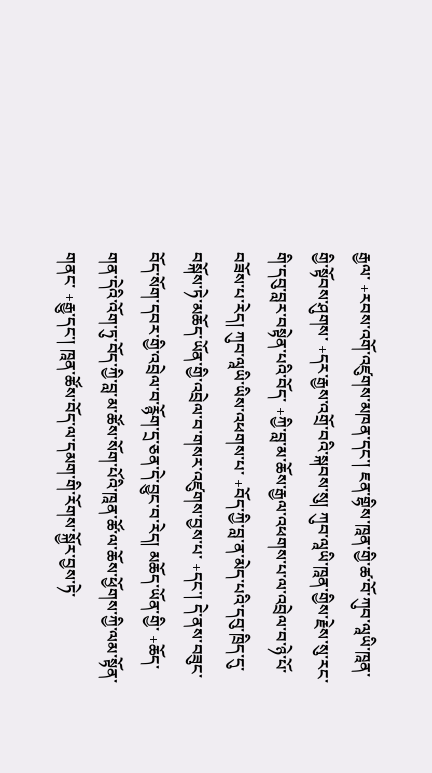རྒྱལ་ +རབས་འགོ་འཛུགས་མཁན་དང་། ཇན་གྷིས་ཁཱན་གྱི་ཚ་བོ་ཀུབ་ལཱཡི་ཁཱན་གྱི་སྟོབས་ཤུགས་ +དར་རྒྱས་འགྲོ་བའི་སྐབས་སུ། ཀུབ་ལཱཡི་ཁཱན་གྱིས་རྗེས་སུ་རང་གི་དབུ་བླར་བསྟེན་པའི་བོད་ +ཀྱི་བླ་མ་ཆོས་རྒྱལ་འཕགས་པ་ལ་འབྲེལ་བ་ཉེ་པོ་བཟོས་པ་རེད། ཀུབ་ལཱཡི་ཡིས་འཕགས་པ་ +བོད་ཀྱི་བླ་ན་མེད་པའི་དབུ་ཁྲིད་དུ་བསྐོས་ཏེ་མཆོད་ཡོན་གྱི་འབྲེལ་བ་གསར་འཛུགས་བྱས་པ་ +དང་། དེ་ནས་བཟུང་བོད་སོག་དབར་གྱི་འབྲེལ་བ་རྙོག་དྲ་ཅན་དེ་བྱུང་བ་རེད། མཆོད་ཡོན་གྱི་ +ཆོད་གན་དེའི་འོག་ཏུ་བོད་ཀྱི་བླ་མ་ཚོས་སོག་པོའི་ཁཱན་ཚོ་ལ་ཆོས་ཕྱོགས་ཀྱི་ལམ་སྟོན་གནང་ +རྒྱུ་དང་། ཁཱན་ཚོས་བོད་ལ་དམག་གི་རོགས་སྐྱོར་བྱས་ཏེ་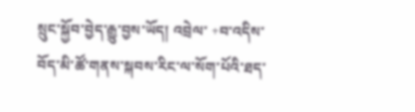སྲུང་སྐྱོབ་བྱེད་རྒྱུ་བྱས་ཡོད། འབྲེལ་ +བ་འདིས་བོད་མི་ཚོ་གནས་སྐབས་རིང་ལ་སོག་པོའི་ཐད་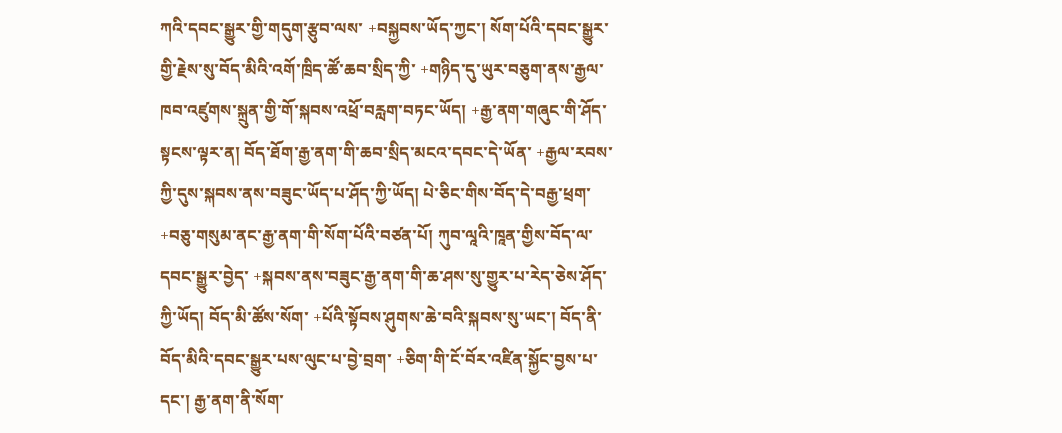ཀའི་དབང་སྒྱུར་གྱི་གདུག་རྩུབ་ལས་ +བསྐྱབས་ཡོད་ཀྱང་། སོག་པོའི་དབང་སྒྱུར་གྱི་རྗེས་སུ་བོད་མིའི་འགོ་ཁྲིད་ཚོ་ཆབ་སྲིད་ཀྱི་ +གཉིད་དུ་ཡུར་བཅུག་ནས་རྒྱལ་ཁབ་འཛུགས་སྐྲུན་གྱི་གོ་སྐབས་འཕྲོ་བརླག་བཏང་ཡོད། +རྒྱ་ནག་གཞུང་གི་ཤོད་སྟངས་ལྟར་ན། བོད་ཐོག་རྒྱ་ནག་གི་ཆབ་སྲིད་མངའ་དབང་དེ་ཡོན་ +རྒྱལ་རབས་ཀྱི་དུས་སྐབས་ནས་བཟུང་ཡོད་པ་ཤོད་ཀྱི་ཡོད། པེ་ཅིང་གིས་བོད་དེ་བརྒྱ་ཕྲག་ +བཅུ་གསུམ་ནང་རྒྱ་ནག་གི་སོག་པོའི་བཙན་པོ། ཀུབ་ལཱའི་ཁཱན་གྱིས་བོད་ལ་དབང་སྒྱུར་བྱེད་ +སྐབས་ནས་བཟུང་རྒྱ་ནག་གི་ཆ་ཤས་སུ་གྱུར་པ་རེད་ཅེས་ཤོད་ཀྱི་ཡོད། བོད་མི་ཚོས་སོག་ +པོའི་སྟོབས་ཤུགས་ཆེ་བའི་སྐབས་སུ་ཡང་། བོད་ནི་བོད་མིའི་དབང་སྒྱུར་པས་ལུང་པ་བྱེ་བྲག་ +ཅིག་གི་ངོ་བོར་འཛིན་སྐྱོང་བྱས་པ་དང་། རྒྱ་ནག་ནི་སོག་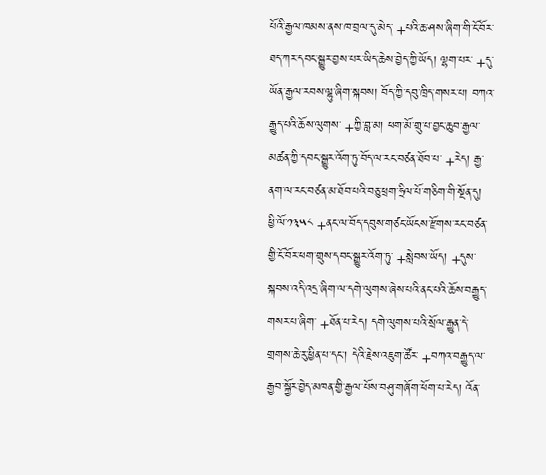པོའི་རྒྱལ་ཁམས་ནས་ཁ་བྲལ་དུ་མེད་ +པའི་ཆ་ཤས་ཞིག་གི་ངོ་བོར་ཐད་ཀར་དབང་སྒྱུར་བྱས་པར་ཡིད་ཆེས་བྱེད་ཀྱི་ཡོད། ལྷག་པར་ +དུ་ཡོན་རྒྱལ་རབས་ལྷུ་ཞིག་སྐབས། བོད་ཀྱི་དབུ་ཁྲིད་གསར་པ། བཀའ་རྒྱུད་པའི་ཆོས་ལུགས་ +ཀྱི་བླ་མ། ཕག་མོ་གྲུ་པ་བྱང་ཆུབ་རྒྱལ་མཚན་ཀྱི་དབང་སྒྱུར་འོག་ཏུ་བོད་ལ་རང་བཙན་ཐོབ་པ་ +རེད། རྒྱ་ནག་ལ་རང་བཙན་མ་ཐོབ་པའི་བཅུ་ཕྲག་ཧྲིལ་པོ་གཅིག་གི་སྔོན་དུ། ཕྱི་ལོ་༡༣༥༨ +ནང་ལ་བོད་དབུས་གཙང་ཡོངས་རྫོགས་རང་བཙན་གྱི་ངོ་བོར་ཕག་གྲུས་དབང་སྒྱུར་འོག་ཏུ་ +སླེབས་ཡོད། +དུས་སྐབས་འདི་འདྲ་ཞིག་ལ་དགེ་ལུགས་ཞེས་པའི་ནང་པའི་ཆོས་བརྒྱུད་གསར་པ་ཞིག་ +ཐོན་པ་རེད། དགེ་ལུགས་པའི་སྲོལ་རྒྱུན་དེ་གྲགས་ཆེ་རུ་ཕྱིན་པ་དང་། དེའི་རྗེས་འཇུག་ཚོར་ +བཀའ་བརྒྱུད་ལ་རྒྱབ་སྐྱོར་བྱེད་མཁན་གྱི་རྒྱལ་པོས་བཤུ་གཞོག་ཕོག་པ་རེད། འོན་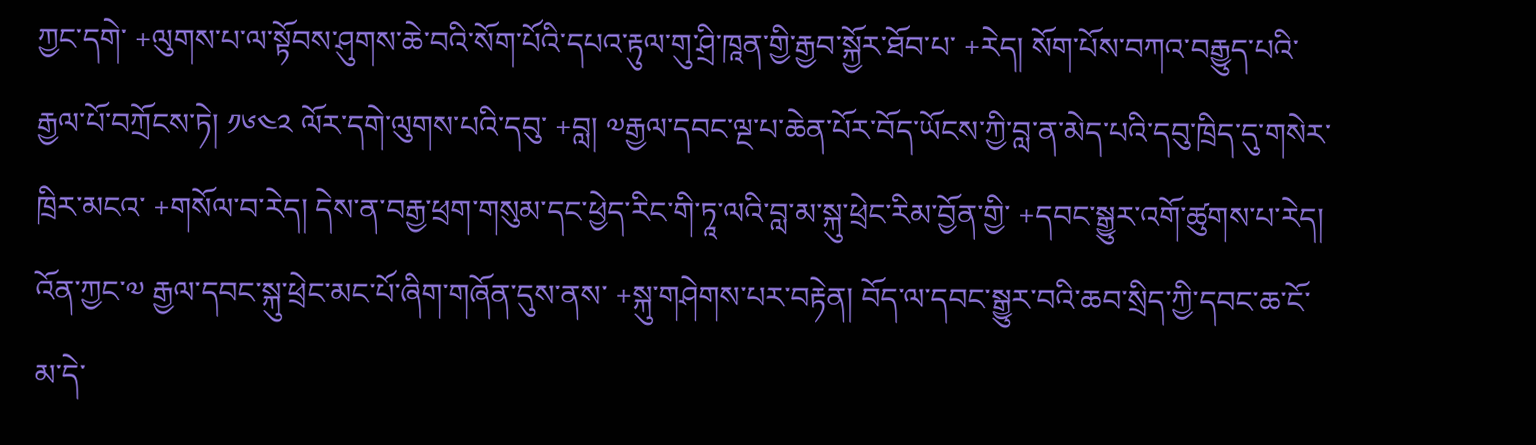ཀྱང་དགེ་ +ལུགས་པ་ལ་སྟོབས་ཤུགས་ཆེ་བའི་སོག་པོའི་དཔའ་རྟུལ་གུ་ཤྲི་ཁཱན་གྱི་རྒྱབ་སྐྱོར་ཐོབ་པ་ +རེད། སོག་པོས་བཀའ་བརྒྱུད་པའི་རྒྱལ་པོ་བཀྲོངས་ཏེ། ༡༦༤༢ ལོར་དགེ་ལུགས་པའི་དབུ་ +བླ། ༧རྒྱལ་དབང་ལྔ་པ་ཆེན་པོར་བོད་ཡོངས་ཀྱི་བླ་ན་མེད་པའི་དབུ་ཁྲིད་དུ་གསེར་ཁྲིར་མངའ་ +གསོལ་བ་རེད། དེས་ན་བརྒྱ་ཕྲག་གསུམ་དང་ཕྱེད་རིང་གི་ཏཱ་ལའི་བླ་མ་སྐུ་ཕྲེང་རིམ་བྱོན་གྱི་ +དབང་སྒྱུར་འགོ་ཚུགས་པ་རེད། འོན་ཀྱང་༧ རྒྱལ་དབང་སྐུ་ཕྲེང་མང་པོ་ཞིག་གཞོན་དུས་ནས་ +སྐུ་གཤེགས་པར་བརྟེན། བོད་ལ་དབང་སྒྱུར་བའི་ཆབ་སྲིད་ཀྱི་དབང་ཆ་ངོ་མ་དེ་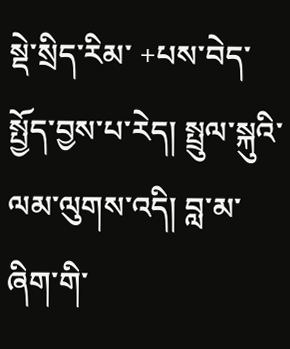སྡེ་སྲིད་རིམ་ +པས་བེད་སྤྱོད་བྱས་པ་རེད། སྤྲུལ་སྐུའི་ལམ་ལུགས་འདི། བླ་མ་ཞིག་གི་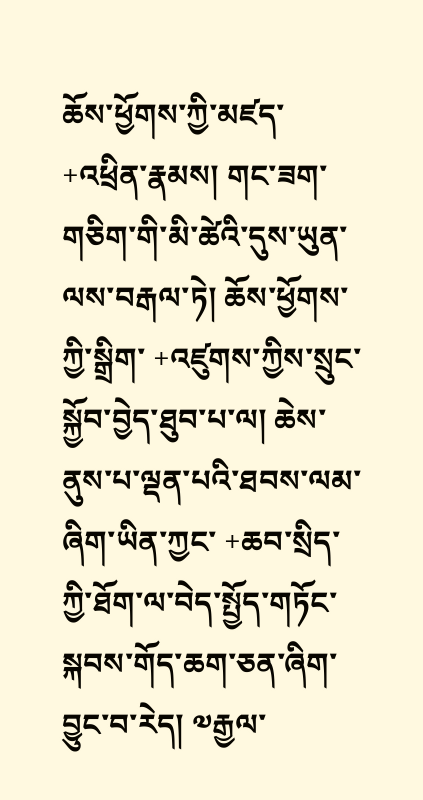ཆོས་ཕྱོགས་ཀྱི་མཛད་ +འཕྲིན་རྣམས། གང་ཟག་གཅིག་གི་མི་ཚེའི་དུས་ཡུན་ལས་བརྒལ་ཏེ། ཆོས་ཕྱོགས་ཀྱི་སྒྲིག་ +འཛུགས་ཀྱིས་སྲུང་སྐྱོབ་བྱེད་ཐུབ་པ་ལ། ཆེས་ནུས་པ་ལྡན་པའི་ཐབས་ལམ་ཞིག་ཡིན་ཀྱང་ +ཆབ་སྲིད་ཀྱི་ཐོག་ལ་བེད་སྤྱོད་གཏོང་སྐབས་གོད་ཆག་ཅན་ཞིག་བྱུང་བ་རེད། ༧རྒྱལ་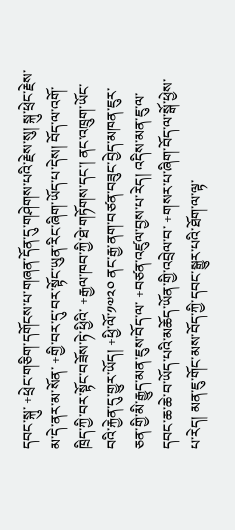དབང་སྐུ་ +ཕྲེང་གཅིག་དགོངས་པ་གཞན་དོན་དུ་གཤེགས་པའི་རྗེས་སུ། སྐུ་ཕྲེང་རྗེས་མ་དེ་ནར་མ་སོན་ +གྱི་བར་དུ་བར་སྟོང་ཡུན་རིང་ཞིག་ཡོད་པ་དེས། བོད་ལ་འགོ་ཁྲིད་ཀྱི་བར་སྟོང་བཟོས་ཏེ་ཕྱིའི་ +རྒྱལ་ཁབ་ཀྱི་ཐེ་གཏོགས་དང་། ནང་འཁྲུག་ཡོང་བའི་རྐྱེན་དུ་གྱུར་ཡོད། +ཕྱི་ལོ་༡༧༢༠ ནང་རྒྱ་ནག་བཙན་བཟུང་བྱེད་མཁན་ཇུར་ཅན་གྱི་མི་རྒྱུད་མན་ཇུས་བོད་ལ་ +བཙན་འཛུལ་བྱས་པ་རེད། འདིས་མན་ཇུ་ལ་དབང་ཆ་ཆེ་བ་ཡོད་པའི་མཆོད་ཡོན་གྱི་འབྲེལ་བ་ +གསར་པ་ཞིག་བོད་ལ་སྒོ་ཕྱེས་པ་རེད། མན་ཇུ་གོང་མས་བོད་ཀྱི་དབང་སྒྱུར་པའི་ཐོག་ལ་ལྟ་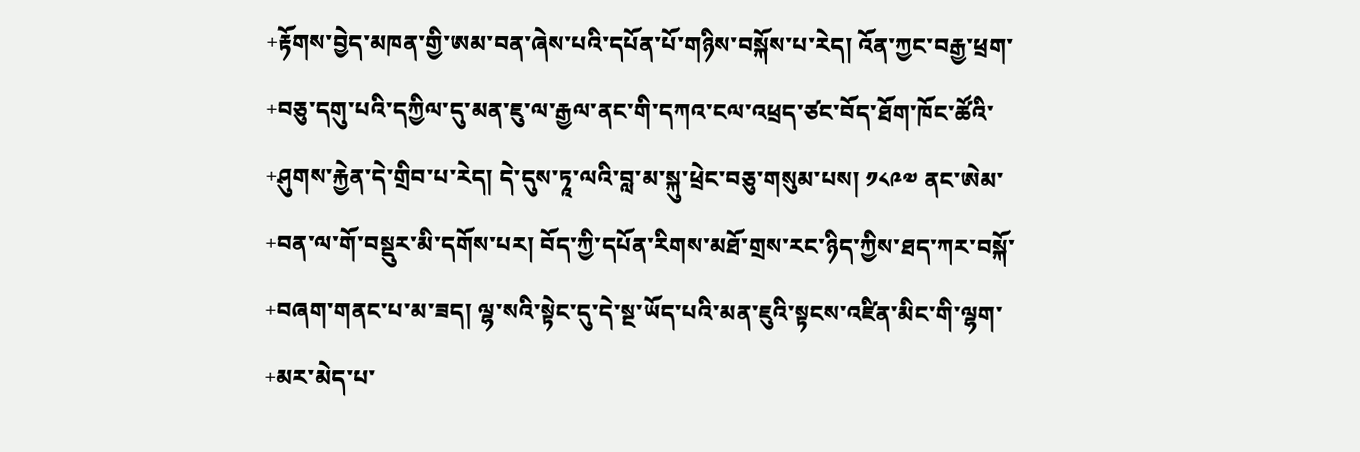+རྟོགས་བྱེད་མཁན་གྱི་ཨམ་བན་ཞེས་པའི་དཔོན་པོ་གཉིས་བསྐོས་པ་རེད། འོན་ཀྱང་བརྒྱ་ཕྲག་ +བཅུ་དགུ་པའི་དཀྱིལ་དུ་མན་ཇུ་ལ་རྒྱལ་ནང་གི་དཀའ་ངལ་འཕྲད་ཙང་བོད་ཐོག་ཁོང་ཚོའི་ +ཤུགས་རྐྱེན་དེ་གྲིབ་པ་རེད། དེ་དུས་ཏཱ་ལའི་བླ་མ་སྐུ་ཕྲེང་བཅུ་གསུམ་པས། ༡༨༩༧ ནང་ཨེམ་ +བན་ལ་གོ་བསྡུར་མི་དགོས་པར། བོད་ཀྱི་དཔོན་རིགས་མཐོ་གྲས་རང་ཉིད་ཀྱིས་ཐད་ཀར་བསྐོ་ +བཞག་གནང་པ་མ་ཟད། ལྷ་སའི་སྟེང་དུ་དེ་སྔ་ཡོད་པའི་མན་ཇུའི་སྟངས་འཛིན་མིང་གི་ལྷག་ +མར་མེད་པ་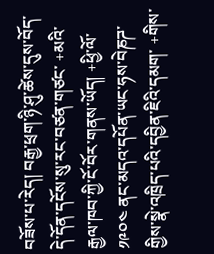བཟོས་པ་རེད། བརྒྱ་ཕྲག་ཉི་ཤུ་ཚེས་དུས་བོད་དེ་དོན་དངོས་སུ་རང་བཙན་གཙང་ +མའི་རྒྱལ་ཁབ་ཀྱི་ངོ་བོར་གནས་ཡོད། +ཕྱི་ལོ་༡༩༠༤ ནང་མདའ་དཔོན་ཡང་ཧས་བེཎཌ་གྱིས་སྣེ་འཁྲིད་པའི་དབྱིན་ཇིའི་དམག་ +གིས་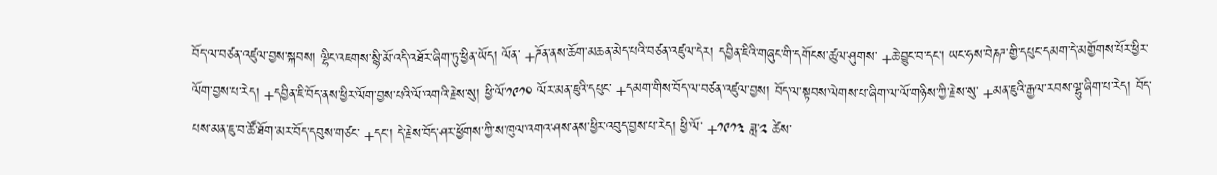བོད་ལ་བཙན་འཛུལ་བྱས་སྐབས། ལྷིང་འཇགས་སྙི་མོ་འདི་འཐོར་ཞིག་ཏུ་ཕྱིན་ཡོད། ལོན་ +ཌོན་ནས་ཆོག་མཆན་མེད་པའི་བཙན་འཛུལ་དེར། དབྱིན་ཇིའི་གཞུང་གི་དགོངས་ཚུལ་ཤུགས་ +ཆེ་བྱུང་བ་དང་། ཡང་ཧས་བེཎཌ་གྱི་དཔུང་དམག་དེ་མགྱོགས་པོར་ཕྱིར་ལོག་བྱས་པ་རེད། +དབྱིན་ཇི་བོད་ནས་ཕྱིར་ལོག་བྱས་པའི་ལོ་འགའི་རྗེས་སུ། ཕྱི་ལོ་༡༩༡༠ ལོར་མན་ཇུའི་དཔུང་ +དམག་གིས་བོད་ལ་བཙན་འཛུལ་བྱས། བོད་ལ་སྟབས་ལེགས་པ་ཞིག་ལ་ལོ་གཉིས་ཀྱི་རྗེས་སུ་ +མན་ཇུའི་རྒྱལ་རབས་ལྷུ་ཞིག་པ་རེད། བོད་པས་མན་ཇུ་བ་ཚོ་ཐོག་མར་བོད་དབུས་གཙང་ +དང་། དེ་རྗེས་བོད་ཤར་ཕྱོགས་ཀྱི་ས་ཁུལ་འགའ་ཤས་ནས་ཕྱིར་འབུད་བྱས་པ་རེད། ཕྱི་ལོ་ +༡༩༡༣ ཟླ་༢ ཚེས་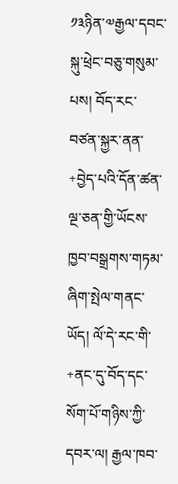༡༣ཉིན་༧རྒྱལ་དབང་སྐུ་ཕྲེང་བཅུ་གསུམ་པས། བོད་རང་བཙན་སྐྱར་ནན་ +བྱེད་པའི་དོན་ཚན་ལྔ་ཅན་གྱི་ཡོངས་ཁྱབ་བསྒྲགས་གཏམ་ཞིག་སྤེལ་གནང་ཡོད། ལོ་དེ་རང་གི་ +ནང་དུ་བོད་དང་སོག་པོ་གཉིས་ཀྱི་དབར་ལ། རྒྱལ་ཁབ་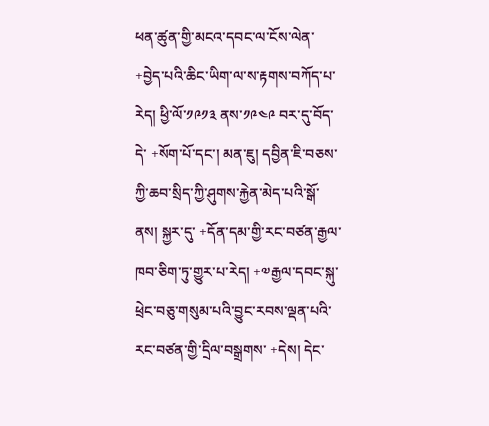ཕན་ཚུན་གྱི་མངའ་དབང་ལ་ངོས་ལེན་ +བྱེད་པའི་ཆིང་ཡིག་ལ་ས་རྟགས་བཀོད་པ་རེད། ཕྱི་ལོ་༡༩༡༣ ནས་༡༩༤༩ བར་དུ་བོད་དེ་ +སོག་པོ་དང་། མན་ཇུ། དབྱིན་ཇི་བཅས་ཀྱི་ཆབ་སྲིད་ཀྱི་ཤུགས་རྐྱེན་མེད་པའི་སྒོ་ནས། སྐྱར་དུ་ +དོན་དམ་གྱི་རང་བཙན་རྒྱལ་ཁབ་ཅིག་ཏུ་གྱུར་པ་རེད། +༧རྒྱལ་དབང་སྐུ་ཕྲེང་བཅུ་གསུམ་པའི་བྱུང་རབས་ལྡན་པའི་རང་བཙན་གྱི་དྲིལ་བསྒྲགས་ +དེས། དེང་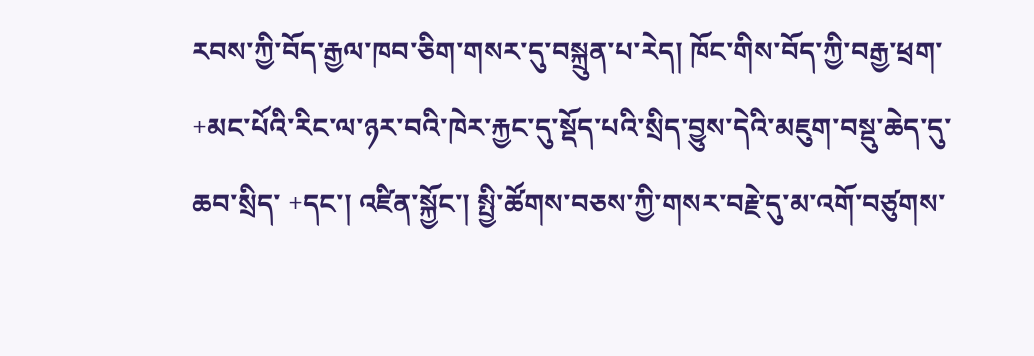རབས་ཀྱི་བོད་རྒྱལ་ཁབ་ཅིག་གསར་དུ་བསྐྲུན་པ་རེད། ཁོང་གིས་བོད་ཀྱི་བརྒྱ་ཕྲག་ +མང་པོའི་རིང་ལ་ཉར་བའི་ཁེར་རྐྱང་དུ་སྡོད་པའི་སྲིད་བྱུས་དེའི་མཇུག་བསྡུ་ཆེད་དུ་ཆབ་སྲིད་ +དང་། འཛིན་སྐྱོང་། སྤྱི་ཚོགས་བཅས་ཀྱི་གསར་བརྗེ་དུ་མ་འགོ་བཙུགས་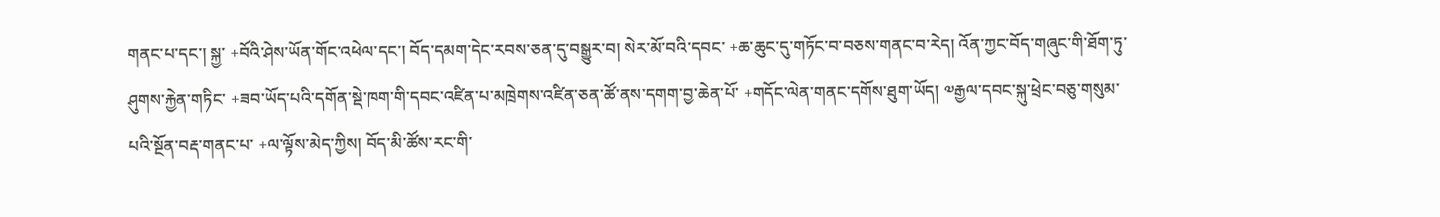གནང་པ་དང་། སྐྱ་ +བོའི་ཤེས་ཡོན་གོང་འཕེལ་དང་། བོད་དམག་དེང་རབས་ཅན་དུ་བསྒྱུར་བ། སེར་མོ་བའི་དབང་ +ཆ་ཆུང་དུ་གཏོང་བ་བཅས་གནང་བ་རེད། འོན་ཀྱང་བོད་གཞུང་གི་ཐོག་ཏུ་ཤུགས་རྐྱེན་གཏིང་ +ཟབ་ཡོད་པའི་དགོན་སྡེ་ཁག་གི་དབང་འཛིན་པ་མཁྲེགས་འཛིན་ཅན་ཚོ་ནས་དགག་བྱ་ཆེན་པོ་ +གདོང་ལེན་གནང་དགོས་ཐུག་ཡོད། ༧རྒྱལ་དབང་སྐུ་ཕྲེང་བཅུ་གསུམ་པའི་སྔོན་བརྡ་གནང་པ་ +ལ་ལྟོས་མེད་ཀྱིས། བོད་མི་ཚོས་རང་གི་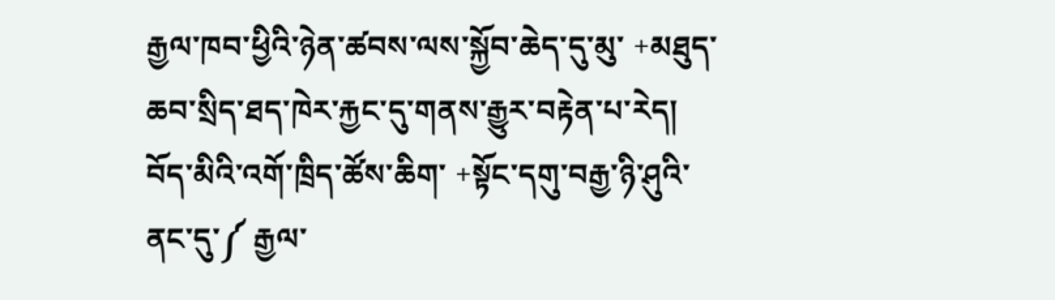རྒྱལ་ཁབ་ཕྱིའི་ཉེན་ཚབས་ལས་སྐྱོབ་ཆེད་དུ་མུ་ +མཐུད་ཆབ་སྲིད་ཐད་ཁེར་རྐྱང་དུ་གནས་རྒྱུར་བརྟེན་པ་རེད། བོད་མིའི་འགོ་ཁྲིད་ཚོས་ཆིག་ +སྟོང་དགུ་བརྒྱ་ཉི་ཤུའི་ནང་དུ་༼ རྒྱལ་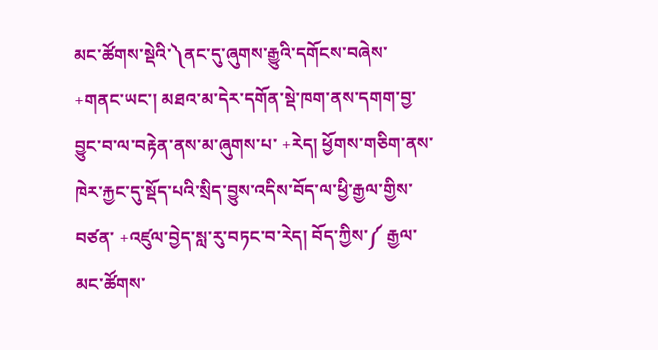མང་ཚོགས་སྡེའི་༽ནང་དུ་ཞུགས་རྒྱུའི་དགོངས་བཞེས་ +གནང་ཡང་། མཐའ་མ་དེར་དགོན་སྡེ་ཁག་ནས་དགག་བྱ་བྱུང་བ་ལ་བརྟེན་ནས་མ་ཞུགས་པ་ +རེད། ཕྱོགས་གཅིག་ནས་ཁེར་རྐྱང་དུ་སྡོད་པའི་སྲིད་བྱུས་འདིས་བོད་ལ་ཕྱི་རྒྱལ་གྱིས་བཙན་ +འཛུལ་བྱེད་སླ་རུ་བཏང་བ་རེད། བོད་ཀྱིས་༼ རྒྱལ་མང་ཚོགས་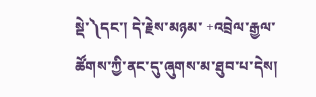སྡེ་༽དང་། དེ་རྗེས་མཉམ་ +འབྲེལ་རྒྱལ་ཚོགས་ཀྱི་ནང་དུ་ཞུགས་མ་ཐུབ་པ་དེས།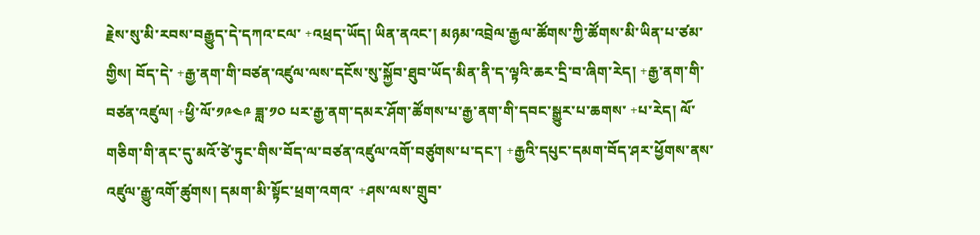རྗེས་སུ་མི་རབས་བརྒྱུད་དེ་དཀའ་ངལ་ +འཕྲད་ཡོད། ཡིན་ནའང་། མཉམ་འབྲེལ་རྒྱལ་ཚོགས་ཀྱི་ཚོགས་མི་ཡིན་པ་ཙམ་གྱིས། བོད་དེ་ +རྒྱ་ནག་གི་བཙན་འཛུལ་ལས་དངོས་སུ་སྐྱོབ་ཐུབ་ཡོད་མིན་ནི་ད་ལྟའི་ཆར་དྲི་བ་ཞིག་རེད། +རྒྱ་ནག་གི་བཙན་འཛུལ། +ཕྱི་ལོ་༡༩༤༩ ཟླ་༡༠ པར་རྒྱ་ནག་དམར་ཤོག་ཚོགས་པ་རྒྱ་ནག་གི་དབང་སྒྱུར་པ་ཆགས་ +པ་རེད། ལོ་གཅིག་གི་ནང་དུ་མའོ་ཙེ་ཏུང་གིས་བོད་ལ་བཙན་འཛུལ་འགོ་བཙུགས་པ་དང་། +རྒྱའི་དཔུང་དམག་བོད་ཤར་ཕྱོགས་ནས་འཛུལ་རྒྱུ་འགོ་ཚུགས། དམག་མི་སྟོང་ཕྲག་འགའ་ +ཤས་ལས་གྲུབ་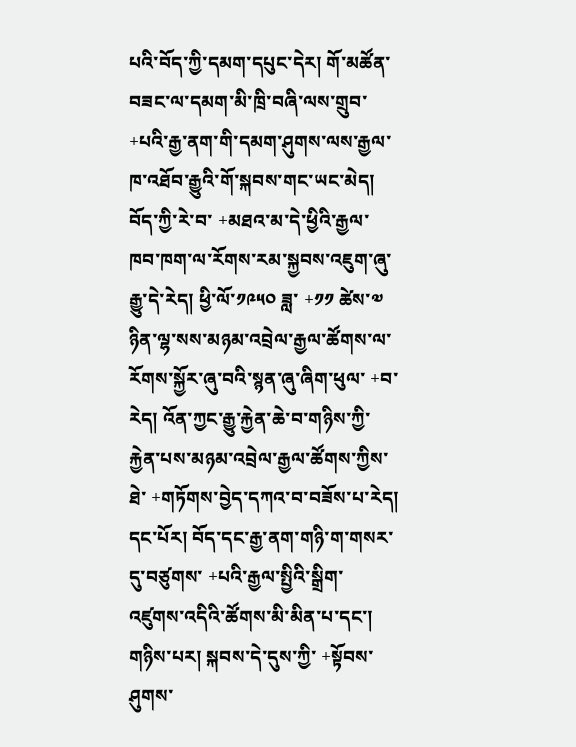པའི་བོད་ཀྱི་དམག་དཔུང་དེར། གོ་མཚོན་བཟང་ལ་དམག་མི་ཁྲི་བཞི་ལས་གྲུབ་ +པའི་རྒྱ་ནག་གི་དམག་ཤུགས་ལས་རྒྱལ་ཁ་འཐོབ་རྒྱུའི་གོ་སྐབས་གང་ཡང་མེད། བོད་ཀྱི་རེ་བ་ +མཐའ་མ་དེ་ཕྱིའི་རྒྱལ་ཁབ་ཁག་ལ་རོགས་རམ་སྐྱབས་འཇུག་ཞུ་རྒྱུ་དེ་རེད། ཕྱི་ལོ་༡༩༥༠ ཟླ་ +༡༡ ཚེས་༧ ཉིན་ལྷ་སས་མཉམ་འབྲེལ་རྒྱལ་ཚོགས་ལ་རོགས་སྐྱོར་ཞུ་བའི་སྙན་ཞུ་ཞིག་ཕུལ་ +བ་རེད། འོན་ཀྱང་རྒྱུ་རྐྱེན་ཆེ་བ་གཉིས་ཀྱི་རྐྱེན་པས་མཉམ་འབྲེལ་རྒྱལ་ཚོགས་ཀྱིས་ཐེ་ +གཏོགས་བྱེད་དཀའ་བ་བཟོས་པ་རེད། དང་པོར། བོད་དང་རྒྱ་ནག་གཉི་ག་གསར་དུ་བཙུགས་ +པའི་རྒྱལ་སྤྱིའི་སྒྲིག་འཛུགས་འདིའི་ཚོགས་མི་མིན་པ་དང་། གཉིས་པར། སྐབས་དེ་དུས་ཀྱི་ +སྟོབས་ཤུགས་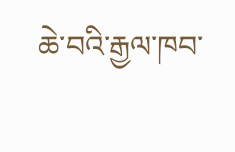ཆེ་བའི་རྒྱལ་ཁབ་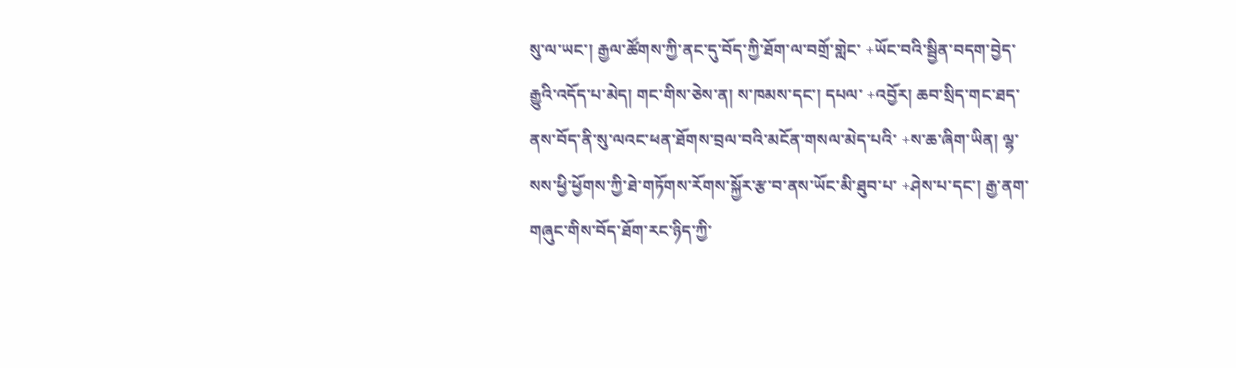སུ་ལ་ཡང་། རྒྱལ་ཚོགས་ཀྱི་ནང་དུ་བོད་ཀྱི་ཐོག་ལ་བགྲོ་གླེང་ +ཡོང་བའི་སྦྱིན་བདག་བྱེད་རྒྱུའི་འདོད་པ་མེད། གང་གིས་ཅེས་ན། ས་ཁམས་དང་། དཔལ་ +འབྱོར། ཆབ་སྲིད་གང་ཐད་ནས་བོད་ནི་སུ་ལའང་ཕན་ཐོགས་བྲལ་བའི་མངོན་གསལ་མེད་པའི་ +ས་ཆ་ཞིག་ཡིན། ལྷ་སས་ཕྱི་ཕྱོགས་ཀྱི་ཐེ་གཏོགས་རོགས་སྐྱོར་རྩ་བ་ནས་ཡོང་མི་ཐུབ་པ་ +ཤེས་པ་དང་། རྒྱ་ནག་གཞུང་གིས་བོད་ཐོག་རང་ཉིད་ཀྱི་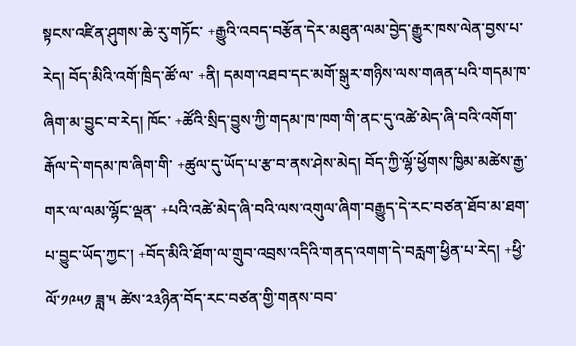སྟངས་འཛིན་ཤུགས་ཆེ་རུ་གཏོང་ +རྒྱུའི་འབད་བརྩོན་དེར་མཐུན་ལམ་བྱེད་རྒྱུར་ཁས་ལེན་བྱས་པ་རེད། བོད་མིའི་འགོ་ཁྲིད་ཚོ་ལ་ +ནི། དམག་འཐབ་དང་མགོ་སྒུར་གཉིས་ལས་གཞན་པའི་གདམ་ཁ་ཞིག་མ་བྱུང་བ་རེད། ཁོང་ +ཚོའི་སྲིད་བྱུས་ཀྱི་གདམ་ཁ་ཁག་གི་ནང་དུ་འཚེ་མེད་ཞི་བའི་འགོག་རྒོལ་དེ་གདམ་ཁ་ཞིག་གི་ +ཚུལ་དུ་ཡོད་པ་རྩ་བ་ནས་ཤེས་མེད། བོད་ཀྱི་ལྷོ་ཕྱོགས་ཁྱིམ་མཚེས་རྒྱ་གར་ལ་ལམ་ལྷོང་ལྡན་ +པའི་འཚེ་མེད་ཞི་བའི་ལས་འགུལ་ཞིག་བརྒྱུད་དེ་རང་བཙན་ཐོབ་མ་ཐག་པ་བྱུང་ཡོད་ཀྱང་། +བོད་མིའི་ཐོག་ལ་གྲུབ་འབྲས་འདིའི་གནད་འགག་དེ་བརླག་ཕྱིན་པ་རེད། +ཕྱི་ལོ་༡༩༥༡ ཟླ་༥ ཚེས་༢༣ཉིན་བོད་རང་བཙན་གྱི་གནས་བབ་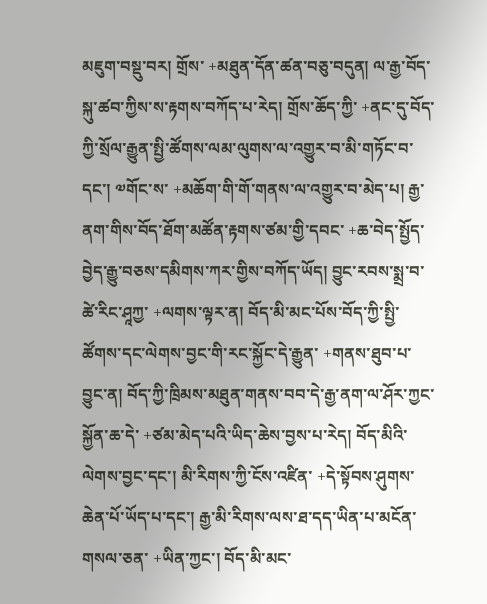མཇུག་བསྡུ་བར། གྲོས་ +མཐུན་དོན་ཚན་བཅུ་བདུན། ལ་རྒྱ་བོད་སྐུ་ཚབ་ཀྱིས་ས་རྟགས་བཀོད་པ་རེད། གྲོས་ཆོད་ཀྱི་ +ནང་དུ་བོད་ཀྱི་སྲོལ་རྒྱུན་སྤྱི་ཚོགས་ལམ་ལུགས་ལ་འགྱུར་བ་མི་གཏོང་བ་དང་། ༧གོང་ས་ +མཆོག་གི་གོ་གནས་ལ་འགྱུར་བ་མེད་པ། རྒྱ་ནག་གིས་བོད་ཐོག་མཚོན་རྟགས་ཙམ་གྱི་དབང་ +ཆ་བེད་སྤྱོད་བྱེད་རྒྱུ་བཅས་དམིགས་ཀར་གྱིས་བཀོད་ཡོད། བྱུང་རབས་སྨྲ་བ་ཚེ་རིང་ཤཱཀྱ་ +ལགས་ལྟར་ན། བོད་མི་མང་པོས་བོད་ཀྱི་སྤྱི་ཚོགས་དང་ལེགས་བྱང་གི་རང་སྐྱོང་དེ་རྒྱུན་ +གནས་ཐུབ་པ་བྱུང་ན། བོད་ཀྱི་ཁྲིམས་མཐུན་གནས་བབ་དེ་རྒྱ་ནག་ལ་ཤོར་ཀྱང་སྐྱོན་ཆ་དེ་ +ཙམ་མེད་པའི་ཡིད་ཆེས་བྱས་པ་རེད། བོད་མིའི་ལེགས་བྱང་དང་། མི་རིགས་ཀྱི་ངོས་འཛིན་ +དེ་སྟོབས་ཤུགས་ཆེན་པོ་ཡོད་པ་དང་། རྒྱ་མི་རིགས་ལས་ཐ་དད་ཡིན་པ་མངོན་གསལ་ཅན་ +ཡིན་ཀྱང་། བོད་མི་མང་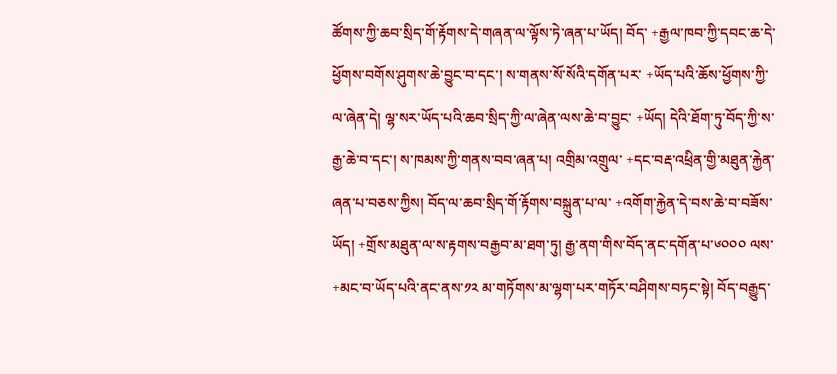ཚོགས་ཀྱི་ཆབ་སྲིད་གོ་རྟོགས་དེ་གཞན་ལ་ལྟོས་ཏེ་ཞན་པ་ཡོད། བོད་ +རྒྱལ་ཁབ་ཀྱི་དབང་ཆ་དེ་ཕྱོགས་བགོས་ཤུགས་ཆེ་བྱུང་བ་དང་། ས་གནས་སོ་སོའི་དགོན་པར་ +ཡོད་པའི་ཆོས་ཕྱོགས་ཀྱི་ལ་ཞེན་དེ། ལྷ་སར་ཡོད་པའི་ཆབ་སྲིད་ཀྱི་ལ་ཞེན་ལས་ཆེ་བ་བྱུང་ +ཡོད། དེའི་ཐོག་ཏུ་བོད་ཀྱི་ས་རྒྱ་ཆེ་བ་དང་། ས་ཁམས་ཀྱི་གནས་བབ་ཞན་པ། འགྲིམ་འགྲུལ་ +དང་བརྡ་འཕྲིན་གྱི་མཐུན་རྐྱེན་ཞན་པ་བཅས་ཀྱིས། བོད་ལ་ཆབ་སྲིད་གོ་རྟོགས་བསྐྲུན་པ་ལ་ +འགོག་རྐྱེན་དེ་བས་ཆེ་བ་བཟོས་ཡོད། +གྲོས་མཐུན་ལ་ས་རྟགས་བརྒྱབ་མ་ཐག་ཏུ། རྒྱ་ནག་གིས་བོད་ནང་དགོན་པ་༦༠༠༠ ལས་ +མང་བ་ཡོད་པའི་ནང་ནས་༡༢ མ་གཏོགས་མ་ལྷག་པར་གཏོར་བཤིགས་བཏང་སྟེ། བོད་བརྒྱུད་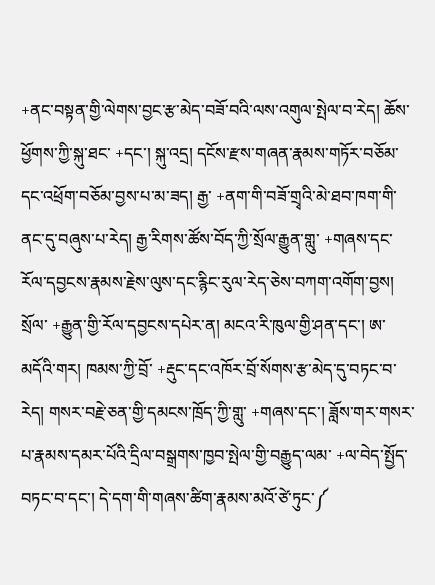+ནང་བསྟན་གྱི་ལེགས་བྱང་རྩ་མེད་བཟོ་བའི་ལས་འགུལ་སྤེལ་བ་རེད། ཆོས་ཕྱོགས་ཀྱི་སྐུ་ཐང་ +དང་། སྐུ་འདྲ། དངོས་རྫས་གཞན་རྣམས་གཏོར་བཅོམ་དང་འཕྲོག་བཅོམ་བྱས་པ་མ་ཟད། རྒྱ་ +ནག་གི་བཟོ་གྲྭའི་མེ་ཐབ་ཁག་གི་ནང་དུ་བཞུས་པ་རེད། རྒྱ་རིགས་ཚོས་བོད་ཀྱི་སྲོལ་རྒྱུན་གླུ་ +གཞས་དང་རོལ་དབྱངས་རྣམས་རྗེས་ལུས་དང་རྙིང་རུལ་རེད་ཅེས་བཀག་འགོག་བྱས། སྲོལ་ +རྒྱུན་གྱི་རོལ་དབྱངས་དཔེར་ན། མངའ་རི་ཁུལ་གྱི་ཤན་དང་། ཨ་མདོའི་གར། ཁམས་ཀྱི་བྲོ་ +རྡུང་དང་འཁོར་བྲོ་སོགས་རྩ་མེད་དུ་བཏང་བ་རེད། གསར་བརྗེ་ཅན་གྱི་དམངས་ཁྲོད་ཀྱི་གླུ་ +གཞས་དང་། ཟློས་གར་གསར་པ་རྣམས་དམར་པོའི་དྲིལ་བསྒྲགས་ཁྱབ་སྤེལ་གྱི་བརྒྱུད་ལམ་ +ལ་བེད་སྤྱོད་བཏང་བ་དང་། དེ་དག་གི་གཞས་ཚིག་རྣམས་མའོ་ཙེ་ཏུང་༼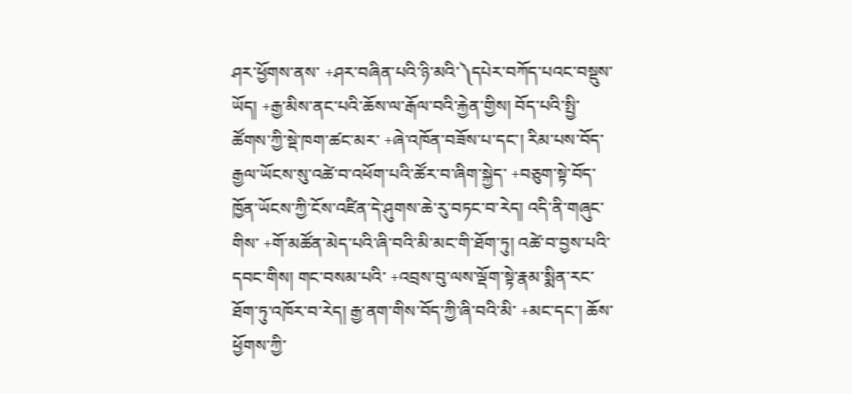ཤར་ཕྱོགས་ནས་ +ཤར་བཞིན་པའི་ཉི་མའི་༽དཔེར་བཀོད་པའང་བསྡུས་ཡོད། +རྒྱ་མིས་ནང་པའི་ཆོས་ལ་རྒོལ་བའི་རྐྱེན་གྱིས། བོད་པའི་སྤྱི་ཚོགས་ཀྱི་སྡེ་ཁག་ཚང་མར་ +ཞེ་འཁོན་བཟོས་པ་དང་། རིམ་པས་བོད་རྒྱལ་ཡོངས་སུ་འཚེ་བ་འཕོག་པའི་ཚོར་བ་ཞིག་སྐྱེད་ +བཅུག་སྟེ་བོད་ཁྱོན་ཡོངས་ཀྱི་ངོས་འཛིན་དེ་ཤུགས་ཆེ་རུ་བཏང་བ་རེད། འདི་ནི་གཞུང་གིས་ +གོ་མཚོན་མེད་པའི་ཞི་བའི་མི་མང་གི་ཐོག་ཏུ། འཚེ་བ་བྱས་པའི་དབང་གིས། གང་བསམ་པའི་ +འབྲས་བུ་ལས་ལྡོག་སྟེ་རྣམ་སྨིན་རང་ཐོག་ཏུ་འཁོར་བ་རེད། རྒྱ་ནག་གིས་བོད་ཀྱི་ཞི་བའི་མི་ +མང་དང་། ཆོས་ཕྱོགས་ཀྱི་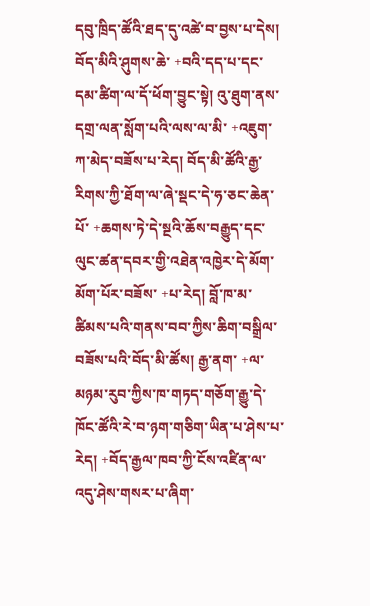དབུ་ཁྲིད་ཚོའི་ཐད་དུ་འཚེ་བ་བྱས་པ་དེས། བོད་མིའི་ཤུགས་ཆེ་ +བའི་དད་པ་དང་དམ་ཚིག་ལ་དོ་ཕོག་བྱུང་སྟེ། འུ་ཐུག་ནས་དགྲ་ལན་སློག་པའི་ལས་ལ་མི་ +འཇུག་ཀ་མེད་བཟོས་པ་རེད། བོད་མི་ཚོའི་རྒྱ་རིགས་ཀྱི་ཐོག་ལ་ཞེ་སྡང་དེ་ཧ་ཅང་ཆེན་པོ་ +ཆགས་ཏེ་དེ་སྔའི་ཆོས་བརྒྱུད་དང་ལུང་ཚན་དབར་གྱི་འཐེན་འཁྱེར་དེ་མོག་མོག་པོར་བཟོས་ +པ་རེད། བློ་ཁ་མ་ཚིམས་པའི་གནས་བབ་ཀྱིས་ཆིག་བསྒྲིལ་བཟོས་པའི་བོད་མི་ཚོས། རྒྱ་ནག་ +ལ་མཉམ་རུབ་ཀྱིས་ཁ་གཏད་གཅོག་རྒྱུ་དེ་ཁོང་ཚོའི་རེ་བ་ཉག་གཅིག་ཡིན་པ་ཤེས་པ་རེད། +བོད་རྒྱལ་ཁབ་ཀྱི་ངོས་འཛིན་ལ་འདུ་ཤེས་གསར་པ་ཞིག་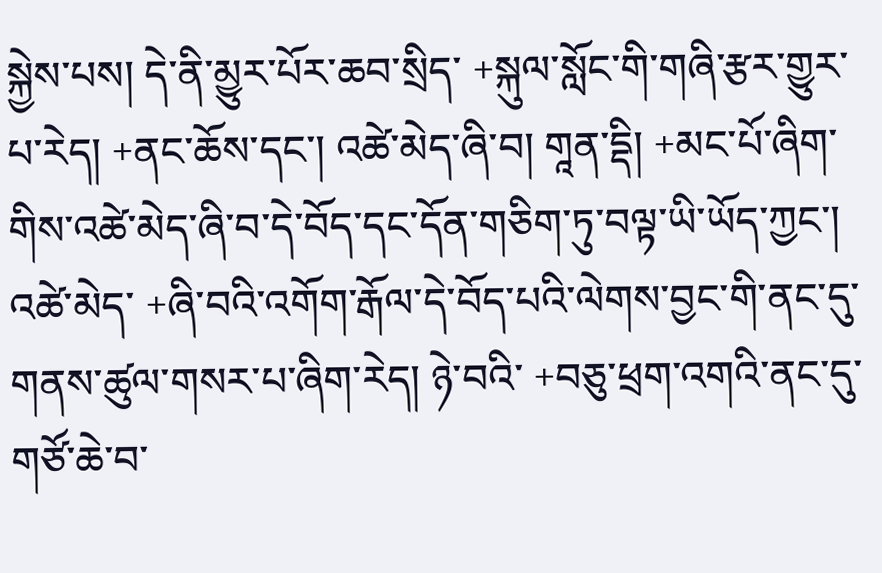སྐྱེས་པས། དེ་ནི་མྱུར་པོར་ཆབ་སྲིད་ +སྐུལ་སློང་གི་གཞི་རྩར་གྱུར་པ་རེད། +ནང་ཆོས་དང་། འཚེ་མེད་ཞི་བ། གཱན་དྡི། +མང་པོ་ཞིག་གིས་འཚེ་མེད་ཞི་བ་དེ་བོད་དང་དོན་གཅིག་ཏུ་བལྟ་ཡི་ཡོད་ཀྱང་། འཚེ་མེད་ +ཞི་བའི་འགོག་རྒོལ་དེ་བོད་པའི་ལེགས་བྱང་གི་ནང་དུ་གནས་ཚུལ་གསར་པ་ཞིག་རེད། ཉེ་བའི་ +བཅུ་ཕྲག་འགའི་ནང་དུ་གཙོ་ཆེ་བ་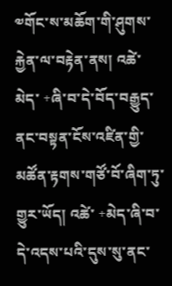༧གོང་ས་མཆོག་གི་ཤུགས་རྐྱེན་ལ་བརྟེན་ནས། འཚེ་མེད་ +ཞི་བ་དེ་བོད་བརྒྱུད་ནང་བསྟན་ངོས་འཛིན་གྱི་མཚོན་རྟགས་གཙོ་བོ་ཞིག་ཏུ་གྱུར་ཡོད། འཚེ་ +མེད་ཞི་བ་དེ་འདས་པའི་དུས་སུ་ནང་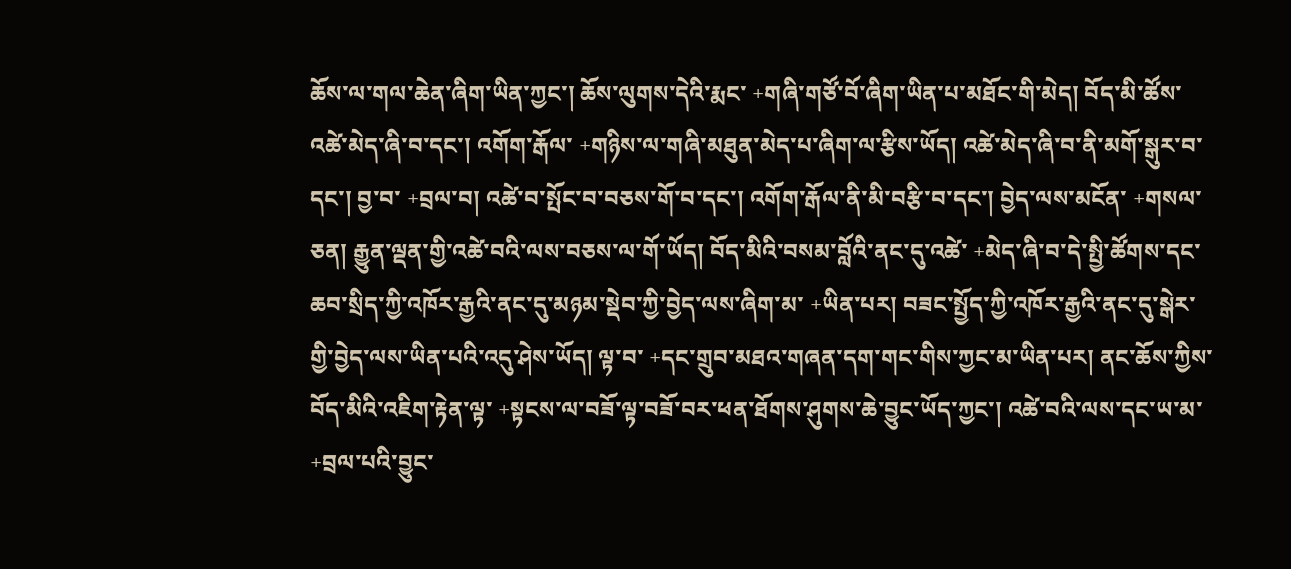ཆོས་ལ་གལ་ཆེན་ཞིག་ཡིན་ཀྱང་། ཆོས་ལུགས་དེའི་རྨང་ +གཞི་གཙོ་བོ་ཞིག་ཡིན་པ་མཐོང་གི་མེད། བོད་མི་ཚོས་འཚེ་མེད་ཞི་བ་དང་། འགོག་རྒོལ་ +གཉིས་ལ་གཞི་མཐུན་མེད་པ་ཞིག་ལ་རྩིས་ཡོད། འཚེ་མེད་ཞི་བ་ནི་མགོ་སྒུར་བ་དང་། བྱ་བ་ +བྲལ་བ། འཚེ་བ་སྤོང་བ་བཅས་གོ་བ་དང་། འགོག་རྒོལ་ནི་མི་བརྩི་བ་དང་། བྱེད་ལས་མངོན་ +གསལ་ཅན། རྒྱུན་ལྡན་གྱི་འཚེ་བའི་ལས་བཅས་ལ་གོ་ཡོད། བོད་མིའི་བསམ་བློའི་ནང་དུ་འཚེ་ +མེད་ཞི་བ་དེ་སྤྱི་ཚོགས་དང་ཆབ་སྲིད་ཀྱི་འཁོར་རྒྱའི་ནང་དུ་མཉམ་སྡེབ་ཀྱི་བྱེད་ལས་ཞིག་མ་ +ཡིན་པར། བཟང་སྤྱོད་ཀྱི་འཁོར་རྒྱའི་ནང་དུ་སྒེར་གྱི་བྱེད་ལས་ཡིན་པའི་འདུ་ཤེས་ཡོད། ལྟ་བ་ +དང་གྲུབ་མཐའ་གཞན་དག་གང་གིས་ཀྱང་མ་ཡིན་པར། ནང་ཆོས་ཀྱིས་བོད་མིའི་འཇིག་རྟེན་ལྟ་ +སྟངས་ལ་བཟོ་ལྟ་བཟོ་བར་ཕན་ཐོགས་ཤུགས་ཆེ་བྱུང་ཡོད་ཀྱང་། འཚེ་བའི་ལས་དང་ཡ་མ་ +བྲལ་པའི་བྱུང་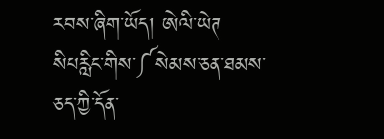རབས་ཞིག་ཡོད། ཨེལི་ཡེཊ སིཔརླིང་གིས་༼སེམས་ཅན་ཐམས་ཅད་ཀྱི་དོན་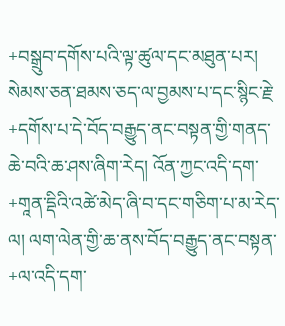+བསྒྲུབ་དགོས་པའི་ལྟ་ཚུལ་དང་མཐུན་པར། སེམས་ཅན་ཐམས་ཅད་ལ་བྱམས་པ་དང་སྙིང་རྗེ་ +དགོས་པ་དེ་བོད་བརྒྱུད་ནང་བསྟན་གྱི་གནད་ཆེ་བའི་ཆ་ཤས་ཞིག་རེད། འོན་ཀྱང་འདི་དག་ +གཱན་དྡིའི་འཚེ་མེད་ཞི་བ་དང་གཅིག་པ་མ་རེད་ལ། ལག་ལེན་གྱི་ཆ་ནས་བོད་བརྒྱུད་ནང་བསྟན་ +ལ་འདི་དག་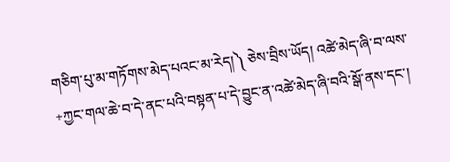གཅིག་པུ་མ་གཏོགས་མེད་པའང་མ་རེད།༽ ཅེས་བྲིས་ཡོད། འཚེ་མེད་ཞི་བ་ལས་ +ཀྱང་གལ་ཆེ་བ་དེ་ནང་པའི་བསྟན་པ་དེ་བྱུང་ན་འཚེ་མེད་ཞི་བའི་སྒོ་ནས་དང་།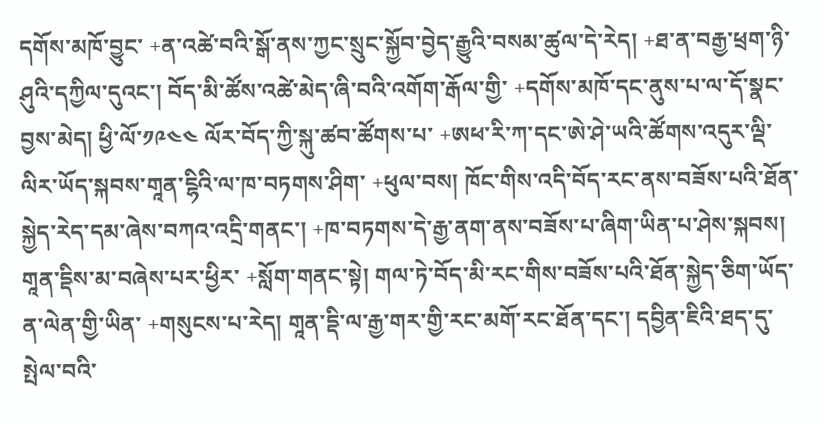དགོས་མཁོ་བྱུང་ +ན་འཚེ་བའི་སྒོ་ནས་ཀྱང་སྲུང་སྐྱོབ་བྱེད་རྒྱུའི་བསམ་ཚུལ་དེ་རེད། +ཐ་ན་བརྒྱ་ཕྲག་ཉི་ཤུའི་དཀྱིལ་དུའང་། བོད་མི་ཚོས་འཚེ་མེད་ཞི་བའི་འགོག་རྒོལ་གྱི་ +དགོས་མཁོ་དང་ནུས་པ་ལ་དོ་སྣང་བྱས་མེད། ཕྱི་ལོ་༡༩༤༤ ལོར་བོད་ཀྱི་སྐུ་ཚབ་ཚོགས་པ་ +ཨཕ་རི་ཀ་དང་ཨེ་ཤེ་ཡའི་ཚོགས་འདུར་ལྡི་ལིར་ཡོད་སྐབས་གཱན་ངྷིའི་ལ་ཁ་བཏགས་ཤིག་ +ཕུལ་བས། ཁོང་གིས་འདི་བོད་རང་ནས་བཟོས་པའི་ཐོན་སྐྱེད་རེད་དམ་ཞེས་བཀའ་འདྲི་གནང་། +ཁ་བཏགས་དེ་རྒྱ་ནག་ནས་བཟོས་པ་ཞིག་ཡིན་པ་ཤེས་སྐབས། གཱན་དྡིས་མ་བཞེས་པར་ཕྱིར་ +སློག་གནང་སྟེ། གལ་ཏེ་བོད་མི་རང་གིས་བཟོས་པའི་ཐོན་སྐྱེད་ཅིག་ཡོད་ན་ལེན་གྱི་ཡིན་ +གསུངས་པ་རེད། གཱན་དྡི་ལ་རྒྱ་གར་གྱི་རང་མགོ་རང་ཐོན་དང་། དབྱིན་ཇིའི་ཐད་དུ་སྤེལ་བའི་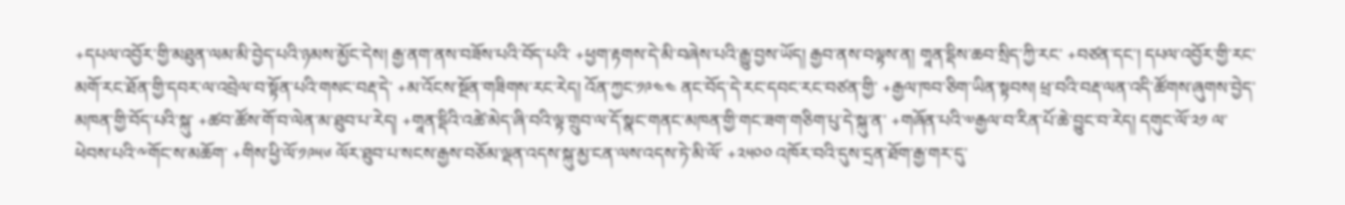+དཔལ་འབྱོར་གྱི་མཐུན་ལམ་མི་བྱེད་པའི་ཉམས་མྱོང་དེས། རྒྱ་ནག་ནས་བཟོས་པའི་བོད་པའི་ +ཕྱག་རྟགས་དེ་མི་བཞེས་པའི་རྒྱུ་བྱས་ཡོད། རྒྱབ་ནས་བལྟས་ན། གཱན་དྡིས་ཆབ་སྲིད་ཀྱི་རང་ +བཙན་དང་། དཔལ་འབྱོར་གྱི་རང་མགོ་རང་ཐོན་གྱི་དབར་ལ་འབྲེལ་བ་སྟོན་པའི་གསང་བརྡ་དེ་ +མ་འོངས་སྔོན་གཟིགས་རང་རེད། འོན་ཀྱང་༡༩༤༤ ནང་བོད་དེ་རང་དབང་རང་བཙན་གྱི་ +རྒྱལ་ཁབ་ཅིག་ཡིན་སྟབས། ཕྲ་བའི་བརྡ་ལན་འདི་ཚོགས་ཞུགས་བྱེད་མཁན་གྱི་བོད་པའི་སྐུ་ +ཚབ་ཚོས་གོ་བ་ལེན་མ་ཐུབ་པ་རེད། +གཱན་དྡིའི་འཚེ་མེད་ཞི་བའི་ལྟ་གྲུབ་ལ་དོ་སྣང་གནང་མཁན་གྱི་གང་ཟག་གཅིག་པུ་དེ་སྐུ་ན་ +གཞོན་པའི་༧རྒྱལ་བ་རིན་པོ་ཆེ་བྱུང་བ་རེད། དགུང་ལོ་༢༡ ལ་ཕེབས་པའི་༸གོང་ས་མཆོག་ +གིས་ཕྱི་ལོ་༡༩༥༦ ལོར་ཐུབ་པ་སངས་རྒྱས་བཅོམ་ལྡན་འདས་སྐུ་མྱ་ངན་ལས་འདས་ཏེ་མི་ལོ་ +༢༥༠༠ འཁོར་བའི་དུས་དྲན་ཐོག་རྒྱ་གར་དུ་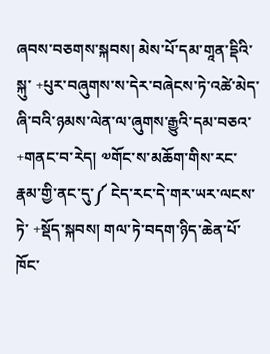ཞབས་བཅགས་སྐབས། མེས་པོ་དམ་གཱན་དྡིའི་སྐུ་ +པུར་བཞུགས་ས་དེར་བཞེངས་ཏེ་འཚེ་མེད་ཞི་བའི་ཉམས་ལེན་ལ་ཞུགས་རྒྱུའི་དམ་བཅའ་ +གནང་བ་རེད། ༧གོང་ས་མཆོག་གིས་རང་རྣམ་གྱི་ནང་དུ་༼ ངེད་རང་དེ་གར་ཡར་ལངས་ཏེ་ +སྡོད་སྐབས། གལ་ཏེ་བདག་ཉིད་ཆེན་པོ་ཁོང་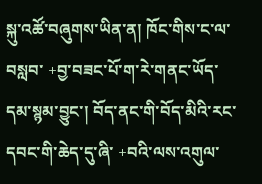སྐུ་འཚོ་བཞུགས་ཡིན་ན། ཁོང་གིས་ང་ལ་བསླབ་ +བྱ་བཟང་པོ་ག་རེ་གནང་ཡོད་དམ་སྙམ་བྱུང་། བོད་ནང་གི་བོད་མིའི་རང་དབང་གི་ཆེད་དུ་ཞི་ +བའི་ལས་འགུལ་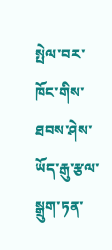སྤེལ་བར་ཁོང་གིས་ཐབས་ཤེས་ཡོད་རྒུ་རྩལ་སྒྲུག་ཏན་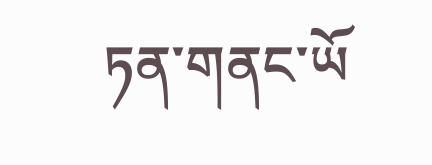ཏན་གནང་ཡོ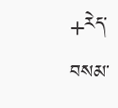+རེད་བསམ་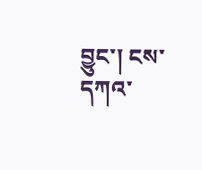བྱུང་། ངས་དཀའ་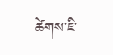ཚེགས་ཇི་